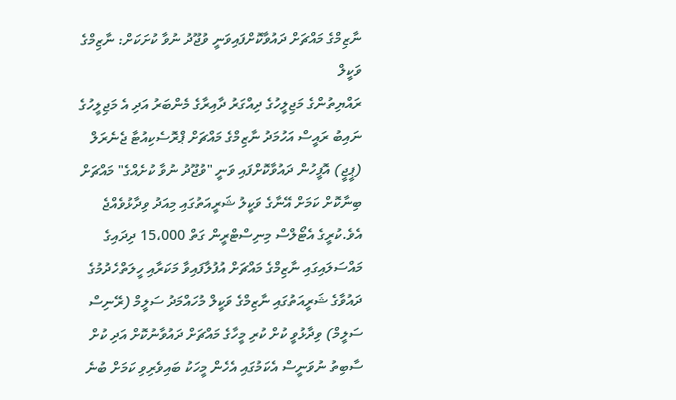ނާޒިމްގެ މައްޗަށް ދައުވާކޮށްފައިވަނީ ވުޖޫދު ނުވާ ކުށަކަށް: ނާޒިމްގެ ވަކީލް
ރައްޔިތުންގެ މަޖިލީހުގެ ދިއްގަރު ދާއިރާގެ މެންބަރު އަދި އެ މަޖިލީހުގެ ނައިބު ރައީސް އަހުމަދު ނާޒިމްގެ މައްޗަށް ޕްރޮސެކިއުޓާ ޖެނެރަލް (ޕީޖީ) އޮފީހުން ދައުވާކޮށްފައި ވަނީ "ވުޖޫދު ނުވާ ކުށެއްގެ" މައްޗަށް ބިނާކޮށް ކަމަށް އޭނާގެ ވަކީލު ޝަރީއަތުގައި މިއަދު ވިދާޅުވެއްޖެ އެވެ.ކުރީގެ އެޓޯލްސް މިނިސްޓްރީން ގަތް 15،000 ދިދައިގެ މައްސަލައިގައި ނާޒިމްގެ މައްޗަށް އުފުލާފައިވާ މަކަރާއި ހީލަތްހެދުމުގެ ދައުވާގެ ޝަރީއަތުގައި ނާޒިމްގެ ވަކީލް މުހައްމަދު ސަލީމް (ރޭނިސް ސަލީމް) ވިދާޅުވީ ކުށް ކުރި މީހާގެ މައްޗަށް ދައުވާނުކޮށް އަދި ކުށް ސާބިތު ނުވަނީސް އެކަމުގައި އެހެން މީހަކު ބައިވެރިވި ކަމަށް ބުނެ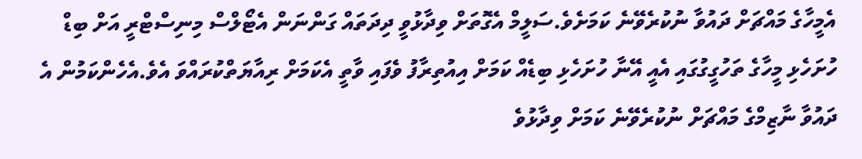އެމީހާގެ މައްޗަށް ދައުވާ ނުކުރެވޭނެ ކަމަށެވެ.ސަލީމް އެގޮތަށް ވިދާޅުވީ ދިދަތައް ގަންނަން އެޓޯލްސް މިނިސްޓްރީ އަށް ބިޑް ހުށަހެޅި މީހާގެ ތަހުގީގުގައި އެއީ އޭނާ ހުށަހެޅި ބިޑެއް ކަމަށް އިއުތިރާފު ވެފައި ވާތީ އެކަމަށް ރިއާޔަތްކުރައްވަ އެވެ.އެހެންކަމުން އެ ދައުވާ ނާޒިމްގެ މައްޗަށް ނުކުރެވޭނެ ކަމަށް ވިދާޅުވެ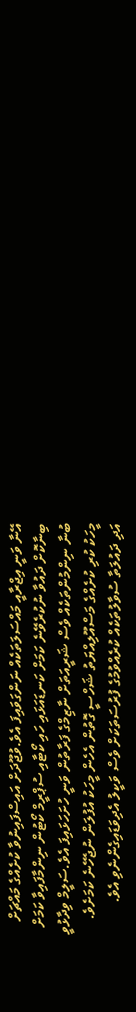އޭނާ ވަނީ އިޖްރާއީ މައްސަލަތަކެއް ނަންގަވައިފަ އެވެ.ވުޖޫދަށް އައިސްފައިނުވާ ކުށެއްގެ މައްޗަށް ބިނާކޮށް ދައުވާ ނުކުރެވޭނެ ކަމަށް ކަނޑައަޅައި ހައި ކޯޓާއި ސުޕްރީމް ކޯޓުން ނިންމާފައިވާ ކަމަށް ބުނާ ނިންމުންތަކެއް ވެސް ޝަރީއަތަށް ނާޒިމްގެ ފަރާތުން ވަނީ ހުށަހަޅައިފަ އެވެ.ސަލީމް ވިދާޅުވީ މީހަކު ކުރި ކުށެއްގެ މަސްއޫލިއްޔަތު ޝަހްސީ ގޮތުން އެހެން މީހަކު އުފުލަން ނުޖެހޭނެ ކަމަށެވެ. އަދި ދައުލަތާ ސުވާލުތަކެއް ކުރެއްވުމުގެ ފުރުސަތަކަށް ވެސް ވަކީލު އެދިވަޑައިގެންނެވި އެވެ.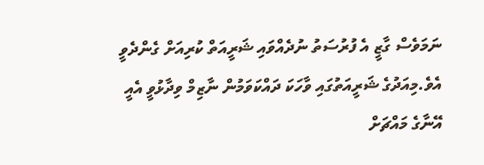ނަމަވެސް ގާޒީ އެ ފުރުސަތު ނުދެއްވައި ޝަރީއަތް ކުރިއަށް ގެންދެވީ އެވެ.މިއަދުގެ ޝަރީއަތުގައި ވާހަކަ ދައްކަވަމުން ނާޒިމް ވިދާޅުވީ އެއީ އޭނާގެ މައްޗަށް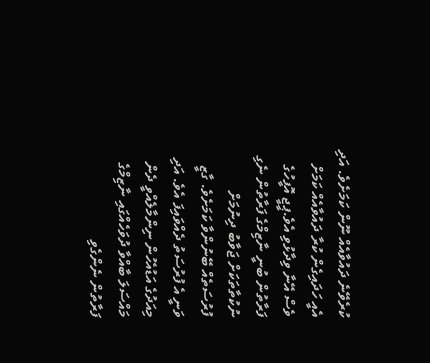ކުރެވޭނެ ދައުވާއެއް ނޫން ކަމަށެވެ. އަދި އެއީ ހަދައިގެން ކުރާ ދައުވާއެއް ކަމަށް ވެސް އޭނާ ވިދާޅުވި އެވެ.ޕީޖީ އޮފީހުގެ ފަރާތުން ބުނީ ނާޒިމްގެ ފަރާތުން ނެގި ނުކުތާތަކަށް ޖަވާބު ދިނުމަށް ފުރުސަތެއް ބޭނުންވާ ކަމަށެވެ. ގާޒީ ވަނީ އެ ފުރުސަތު ދެއްވައިފަ އެވެ. އަދި މިއަދުގެ އަޑުއެހުން ނިންމާލެއްވީ ދެން މައްސަލަ ބާއްވާ ދުވަހެއްގައި ނާޒިމްގެ ފަރާތުން ނެންގެވި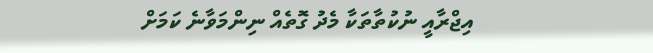އިޖްރާއީ ނުކުތާތަކާ މެދު ގޮތެއް ނިންމަވާނެ ކަމަށް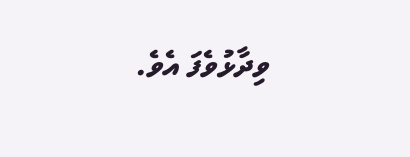ވިދާޅުވެފަ އެވެ.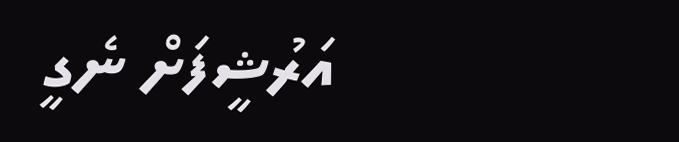އަރުޝީފަށް ނެގީ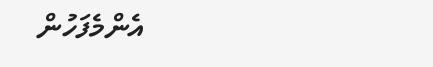އެންމެފަހުން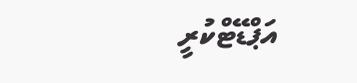އަޕްޑޭޓްކުރީ